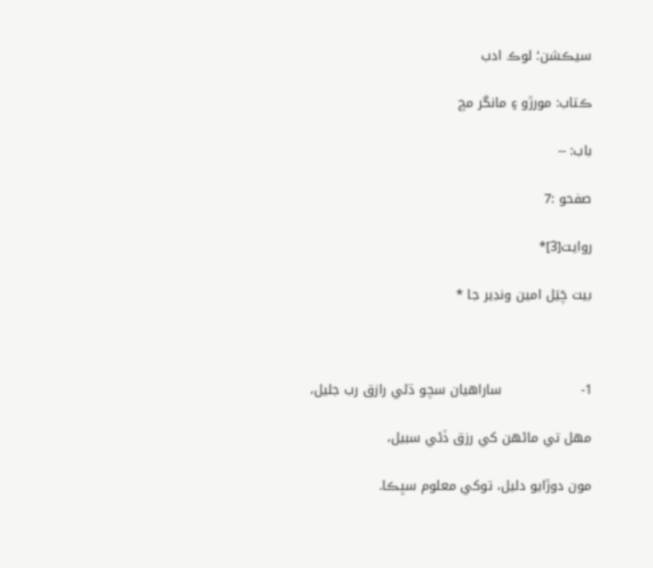سيڪشن؛ لوڪ ادب

ڪتاب: مورڙو ۽ مانگر مڇ

باب: --

صفحو :7

روايت[3]*

بيت چَيَل امين ونڊير جا *



1-                  ساراهيان سچو ڌڻي رازق رب جليل،

مهل تي ماڻهن کي رزق ڏئي سبيل،

مون دوڙايو دليل، توکي معلوم سڀڪا.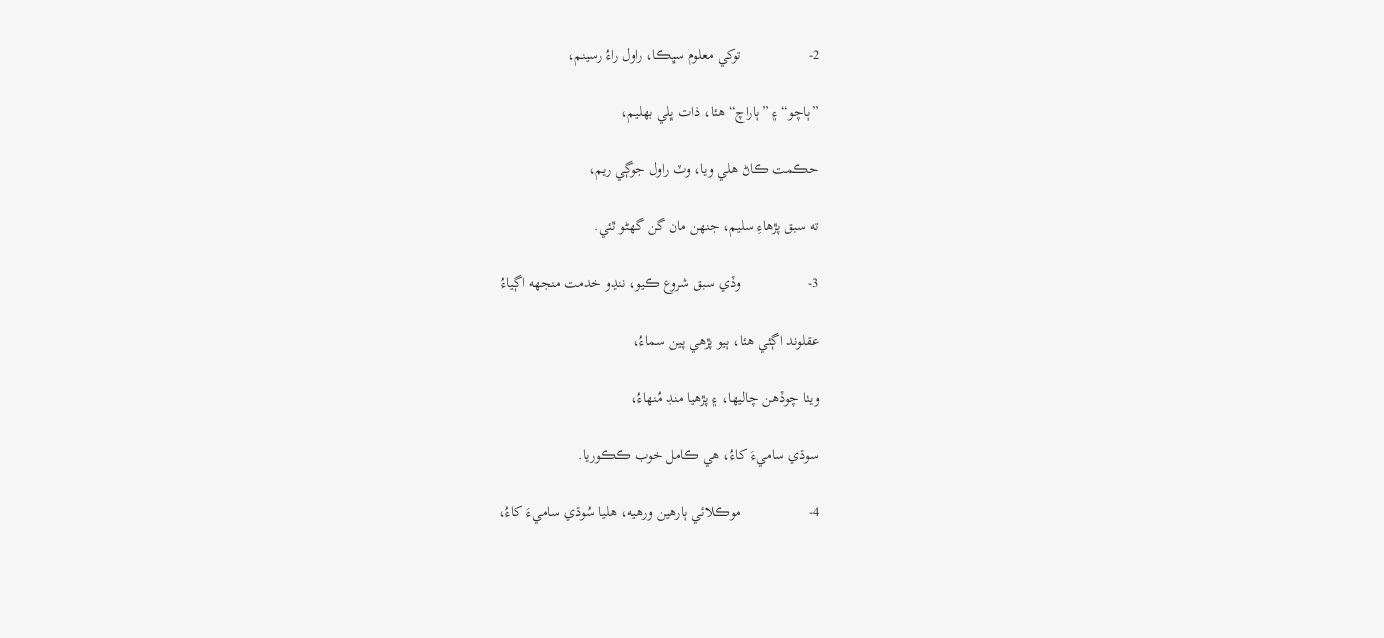2-                  توکي معلوم سڀڪا، راول راءُ رسينم،

”ٻاچو“ ۽ ”ٻاراچ“ هئا، ذات ڀلي بهليم،

حڪمت ڪاڻ هلي ويا، وٽ راول جوڳي ريم،

ته سبق پڙهاءِ سليم، جنهن مان گن گهڻو ٿئي.

3-                  وڏي سبق شروع ڪيو، ننڍو خدمت منجهه اڳياءُ

عقلوند اڳئي هئا، ٻيو پڙهي پين سماءُ،

ويٺا چوڏهن چاليها، ۽ پڙهيا منڊ مُنهاءُ،

سوڌي ساميءَ کاءُ، هي ڪامل خوب ڪڪوريا.

4-                  موڪلائي ٻارهين ورهيه، هليا سُوڌي ساميءَ کاءُ،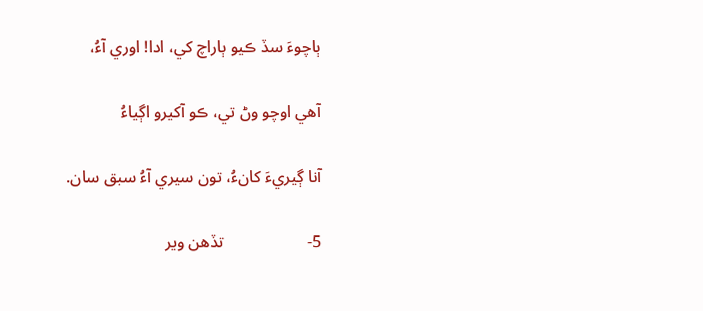ٻاچوءَ سڏ ڪيو ٻاراچ کي، ادا! اوري آءُ،

آهي اوچو وڻ تي، ڪو آکيرو اڳياءُ

آنا ڳيريءَ کانءُ، تون سيري آءُ سبق سان.

5-                    تڏهن وير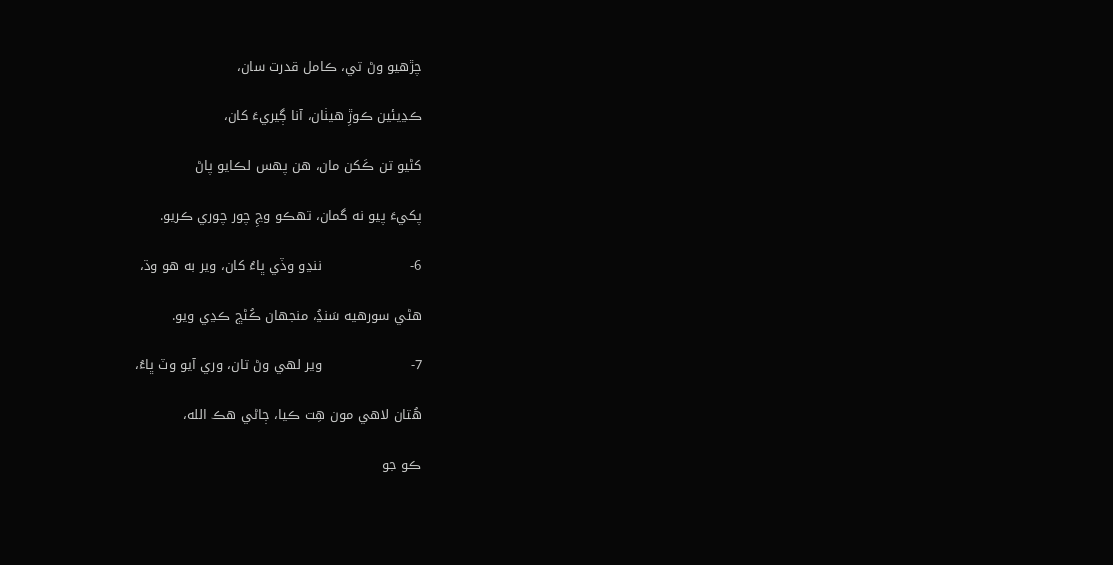چڙهيو وڻ تي، ڪامل قدرت سان،

ڪڍيئين ڪوڙِ هيٺان، آنا ڳيريءَ کان،

کڻيو تن ڪَکن مان، هن پهس لڪايو پاڻ

پکيءَ پيو نه گمان، تهڪو وڃِ چور چوري ڪريو.

6-                    ننڍو وڏي ڀاءُ کان، وير به هو وڌ،

هڻي سورهيه سَنڍُ، منجهان ڪُڻڇ ڪڍي ويو.

7-                    وير لهي وڻ تان، وري آيو وٽ ڀاءُ،

هُتان لاهي مون هِت ڪيا، ڄاڻي هڪ الله،

ڪو جو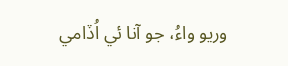وريو واءُ، جو آنا ئي اُڏامي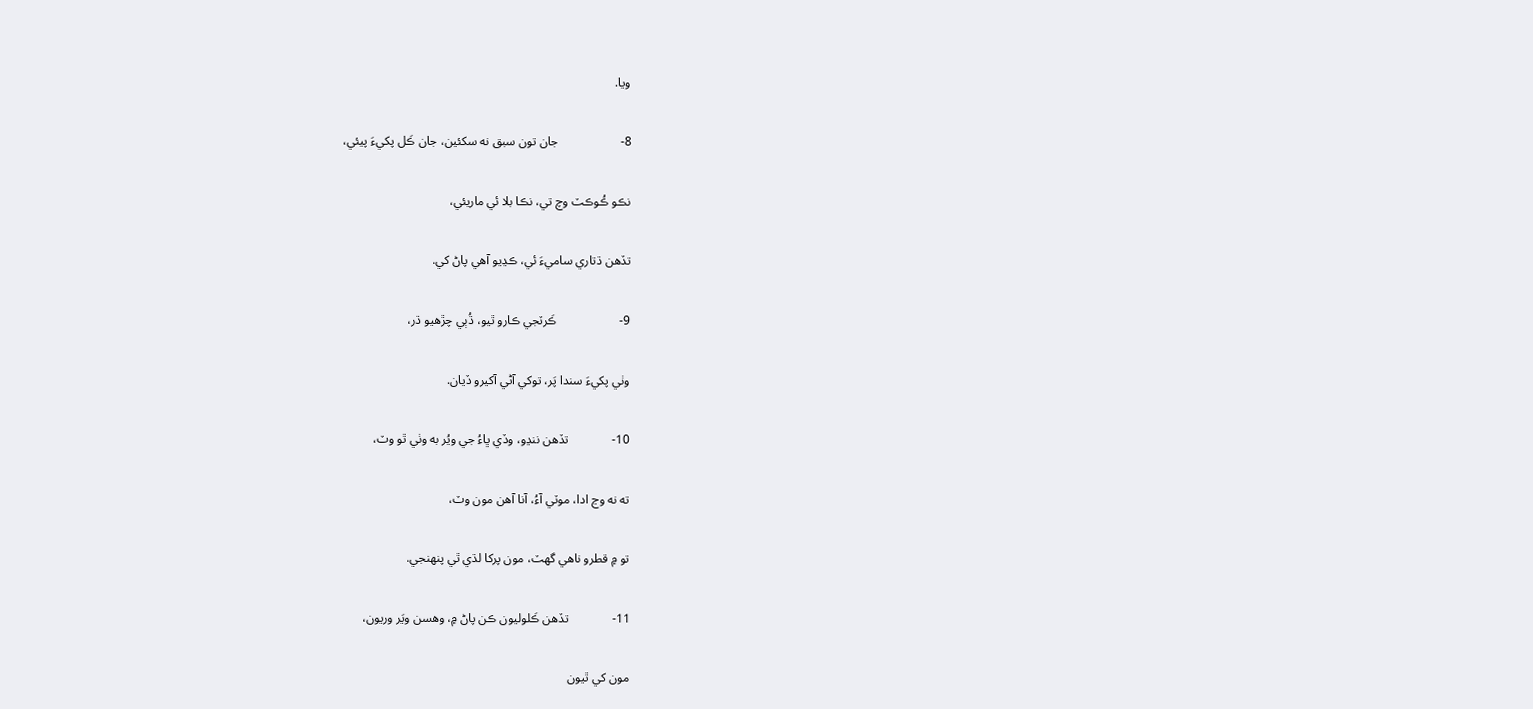ويا.

8-                    جان تون سبق نه سکئين، جان ڪَل پکيءَ پيئي،

نڪو ڪُوڪٽ وچ تي، نڪا بلا ئي ماريئي،

تڏهن ڌتاري ساميءَ ئي، ڪڍيو آهي پاڻ کي.

9-                    ڪَرٽجي ڪارو ٿيو، ڌُٻي چڙهيو ڌر،

وٺي پکيءَ سندا پَر، توکي آڻي آکيرو ڏيان.

10-              تڏهن ننڍو، وڏي ڀاءُ جي ويُر به وٺي ٿو وٽ،

ته نه وڃ ادا، موٽي آءُ، آنا آهن مون وٽ،

تو ۾ قطرو ناهي گهٽ، مون پرکا لڌي ٿي پنهنجي.

11-              تڏهن ڪَلوليون ڪن پاڻ ۾، وهسن ويَر وريون،

مون کي ٿيون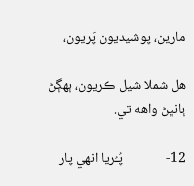مارين، پوشيديون پَريون،

هل شملا شيل ڪريون، ٻهڳڻ ٻانڀڻ واهه تي.

12-              پُـُريا انهي پار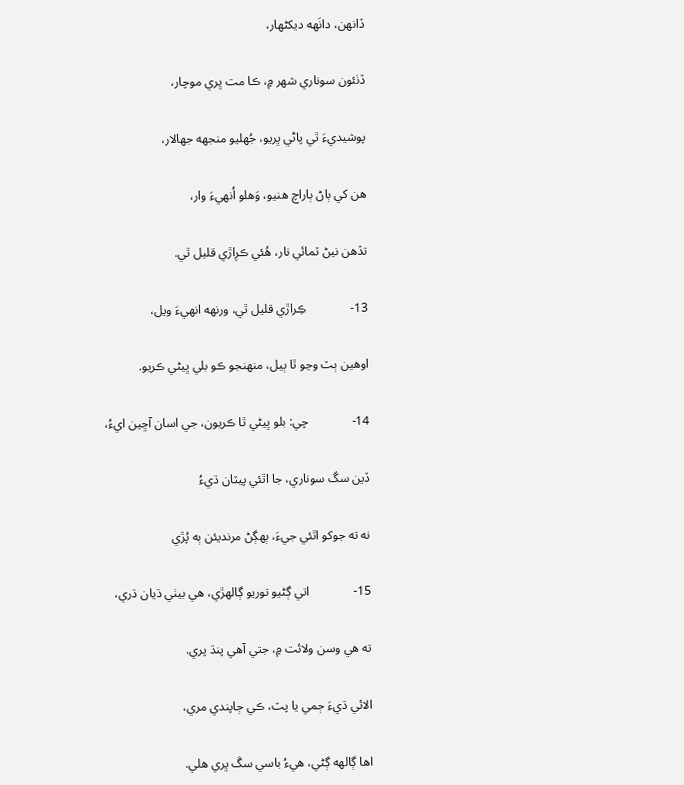ڏانهن، دانَهه ديکڻهار،

ڏٺئون سوناري شهر ۾، ڪا مت ڀري موچار،

پوشيديءَ ٿي پاڻي ڀريو، جُهليو منجهه جهالار،

هن کي ٻاڻ ٻاراچ هنيو، وَهلو اُنهيءَ وار،

تڏهن نيڻ ٽمائي نار، هُئي ڪرِاڙي قليل ٿي.

13-              ڪِراڙي قليل ٿي، ورنهه انهيءَ ويل،

اوهين ٻٽ وڃو ٿا ٻيل، منهنجو ڪو بلي ڀيڻي ڪريو.

14-              چي: بلو ڀيڻي ٿا ڪريون، جي اسان آڇين ايءُ،

ڏين سڱ سوناري، جا اٿئي پيٽان ڌيءُ

نه ته جوکو اٿئي جيءَ، ٻهڳڻ مرنديئن ٻه پُڙي

15-              اتي ڳڻيو توريو ڳالهڙي، هي بيٺي ڌيان ڌري،

ته هي وسن ولائت ۾، جتي آهي پنڌ پري.

الائي ڌيءَ ڄمي يا پٽ، ڪي ڄاپندي مري،

اها ڳالهه ڳڻي، هيءُ باسي سڱ ڀري هلي.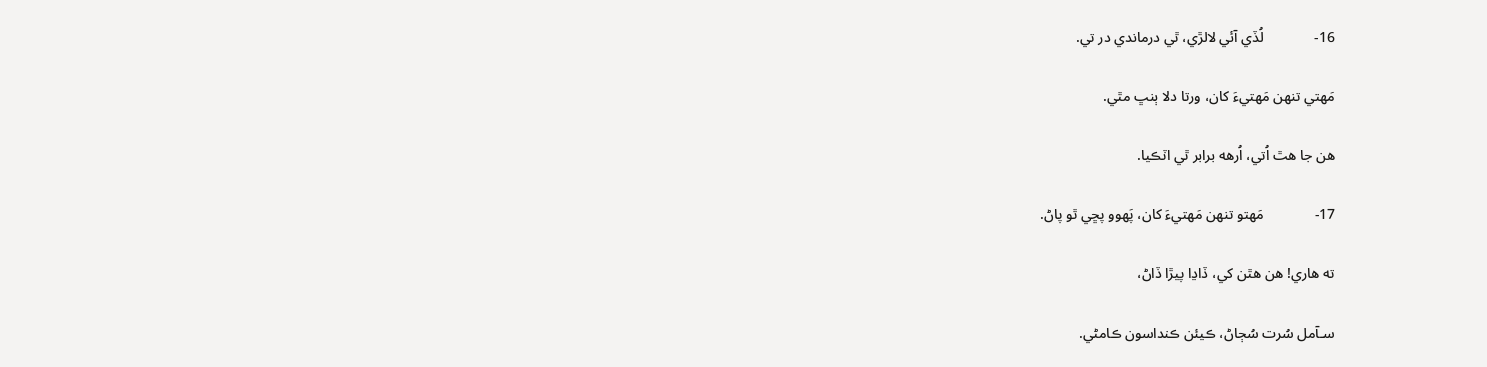16-              لُڏي آئي لالڙي، ٿي درماندي در تي.

مَهتي تنهن مَهتيءَ کان، ورتا دلا ٻنڀ مٿي.

هن جا هٿ اُتي، اُرهه برابر ٿي اٽڪيا.

17-              مَهتو تنهن مَهتيءَ کان، پَهوو پڇي ٿو پاڻ.

ته هاري! هن هٿن کي، ڏاڍا پيڙا ڏاڻ،

سـآمل سُرت سُڄاڻ، ڪيئن ڪنداسون ڪامڻي.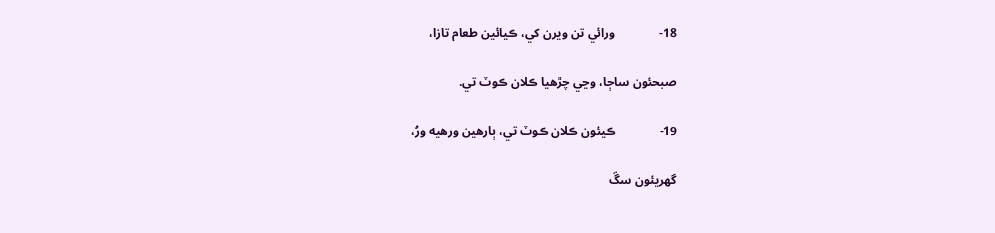18-              ورائي تن ويرن کي، ڪيائين طعام تازا،

صبحئون ساڄا، وڃي چڙهيا ڪلان ڪوٽ تي.

19-              ڪيئون ڪلان ڪوٽ تي، ٻارهين ورهيه ورُ،

گهريئون سڱ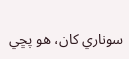سوناري کان، هو پڇي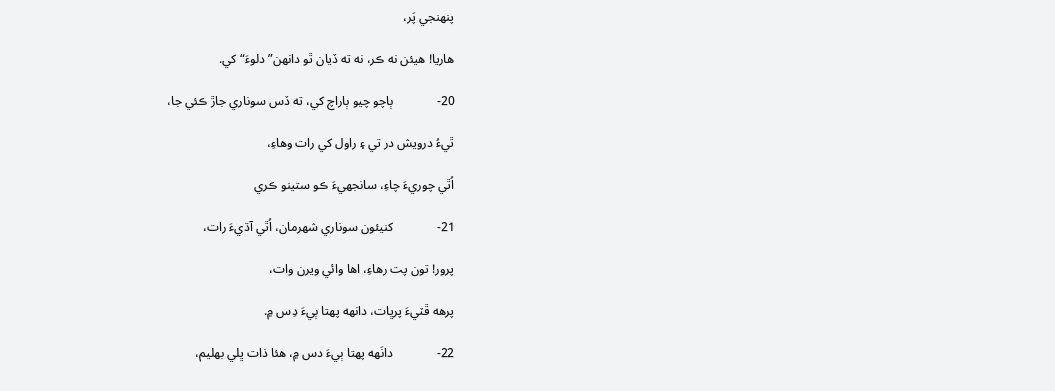پنهنجي پَر،

هاريا! هيئن نه ڪر، نه ته ڏيان ٿو دانهن”دلوءَ“ کي.

20-              ٻاچو چيو ٻاراچ کي، ته ڏس سوناري جاڙ ڪئي جا،

ٿيءُ درويش در تي ۽ راول کي رات وهاءِ،

اُٿي چوريءَ چاءِ، سانجهيءَ ڪو ستينو ڪري

21-              کنيئون سوناري شهرمان، اُٿي آڌيءَ رات،

پرور! تون پت رهاءِ، اها وائي ويرن وات،

پرهه ڦٽيءَ پرڀات، دانهه پهتا ٻيءَ دِس ۾.

22-              دانَهه پهتا ٻيءَ دس ۾، هئا ذات ڀلي بهليم،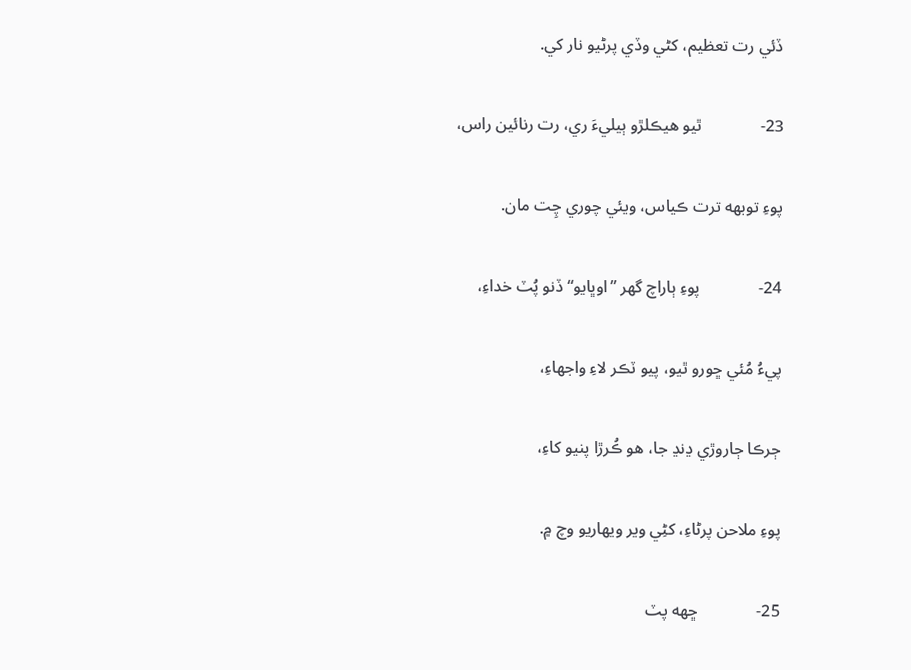ڏئي رت تعظيم، کڻي وڏي پرڻيو نار کي.

23-              ٿيو هيڪلڙو ٻيليءَ ري، رت رنائين راس،

پوءِ توبهه ترت ڪياس، ويئي چوري چِت مان.

24-              پوءِ ٻاراچ گهر ”اوڀايو“ ڏنو پُٽ خداءِ،

پيءُ مُئي ڇورو ٿيو، پيو ٽڪر لاءِ واجهاءِ،

ڄرڪا ڄاروڙي ڍنڍ جا، هو ڪُرڙا پنيو کاءِ،

پوءِ ملاحن پرڻاءِ، کڻِي وير ويهاريو وچ ۾.

25-              ڇهه پٽ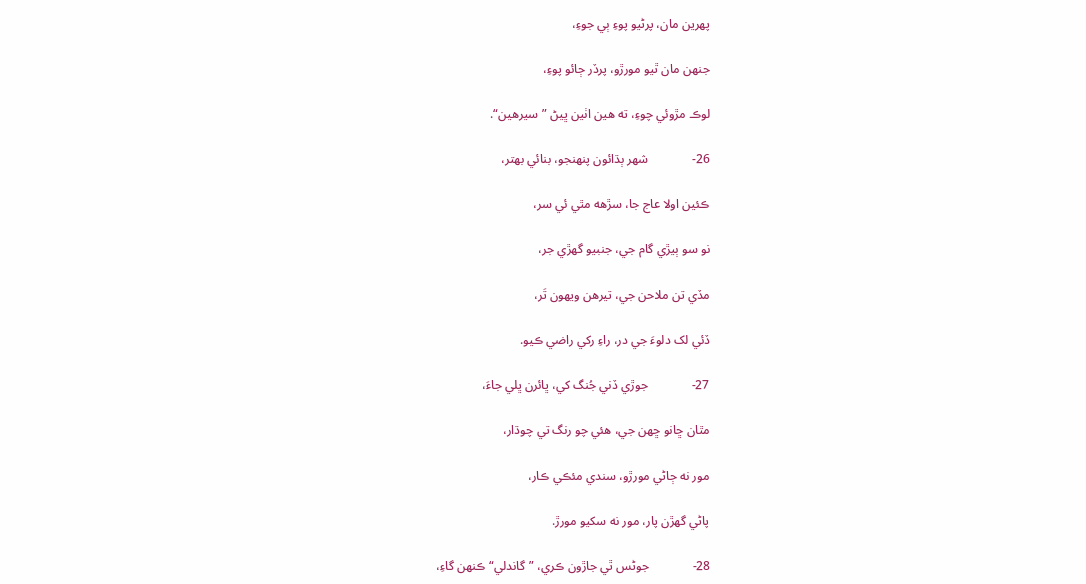پهرين مان، پرڻيو پوءِ ٻي جوءِ،

جنهن مان ٿيو مورڙو، پرڏر ڄائو پوءِ،

لوڪ مڙوئي چوءِ، ته هين اٺين ڀيڻ ”سيرهين“.

26-              شهر ٻڌائون پنهنجو، بنائي بهتر،

ڪئين اولا عاج جا، سڙهه مٿي ئي سر،

نو سو ٻيڙي گام جي، جنبيو گهڙي جر،

مڏي تن ملاحن جي، تيرهن ويهون تَر،

ڏئي لک دلوءَ جي در، راءِ رکي راضي ڪيو.

27-              جوڙي ڏني جُنگ کي، ڀائرن ڀلي جاءَ،

مٿان ڇانو ڇهن جي، هئي چو رنگ تي چوڌار،

مور نه ڄاڻي مورڙو، سندي مئڪي ڪار،

پاڻي گهڙن پار، مور نه سکيو مورڙ.

28-              جوڻس ٿي جاڙون ڪري، ”گاندلي“ ڪنهن گاءِ،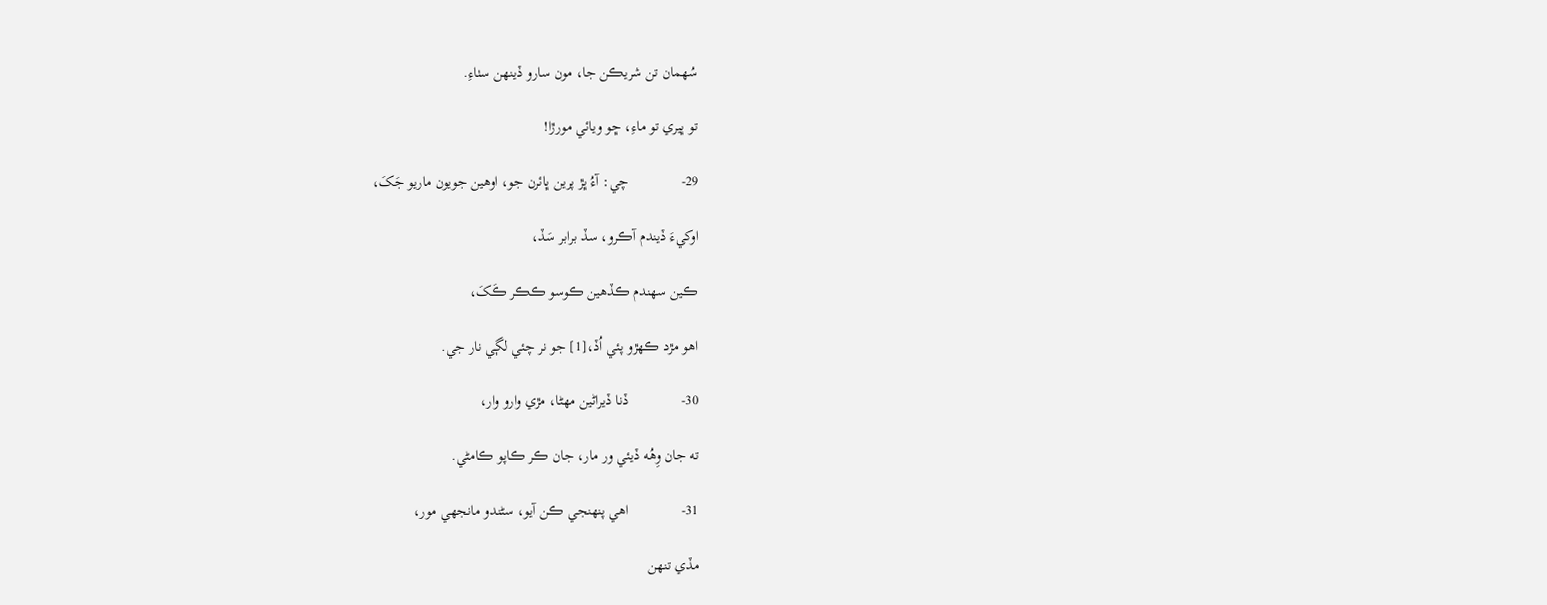سُهمان تن شريڪن جا، مون سارو ڏينهن سٺاءِ.

تو ڀيري تو ماءِ، ڇو ويائي مورڙا!

29-              چي: آءُ ڀڙ پرين ڀائرن جو، اوهين جويون ماريو جَکَ،

اوکيءَ ڏيندم آڪرو، سڏ برابر سَڏ،

ڪين سهندم ڪڏهين ڪوسو ڪڪر ڪَکَ،

اهو مڙد ڪهڙو پئي اُڏ،[1] جو نر چئي لڳي نار جي.

30-              ڏنا ڏيراڻين مهڻا، مڙي وارو وار،

ته جان وِهُه ڏيئي ور مار، جان ڪر ڪاپو ڪامڻي.

31-              اهي پنهنجي ڪن آيو، سڻندو مانجهي مور،

مڏي تنهن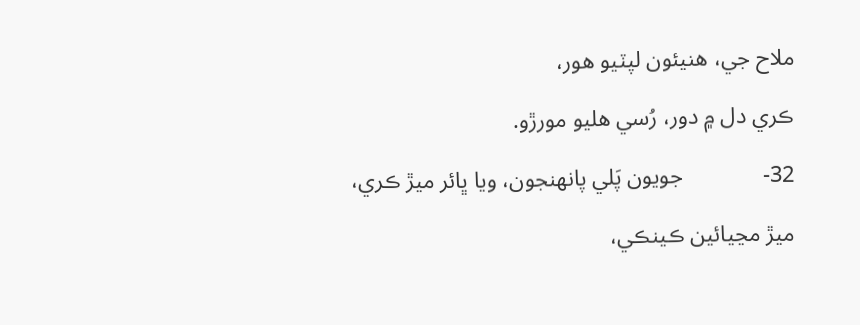ملاح جي، هنيئون لپٽيو هور،

ڪري دل ۾ دور، رُسي هليو مورڙو.

32-              جويون پَلي پانهنجون، ويا ڀائر ميڙ ڪري،

ميڙ مڃيائين ڪينڪي،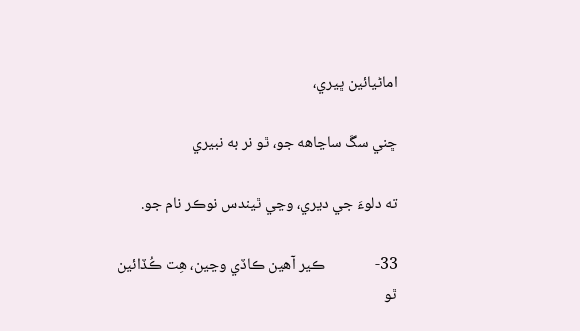اماڻيائين ڀيري،

ڇني سڱ ساڃاهه جو، ٿو نر به نبيري

ته دلوءَ جي ديري، وڃي ٿيندس نوڪر نام جو.

33-              ڪير آهين ڪاڏي وڃين، هِت ڪُڏائين ٿو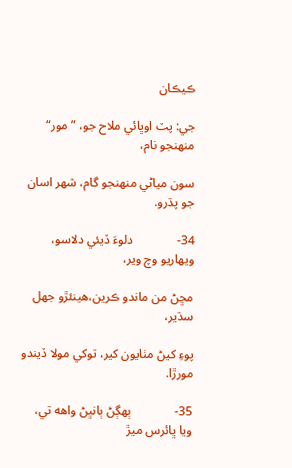ڪيڪان

جي: پٽ اوڀائي ملاح جو، ”مور“ منهنجو نام،

سون مياڻي منهنجو گام، شهر اسان جو پڌرو.

34-              دلوءَ ڏيئي دلاسو، ويهاريو وچ وير،

مڇڻ من ماندو ڪرين،هينئڙو جهل سڌير،

پوءِ کيڻ مٺايون کير، توکي مولا ڏيندو مورڙا.

35-              ٻهڳڻ ٻانڀڻ واهه تي، ويا ڀائرس ميڙ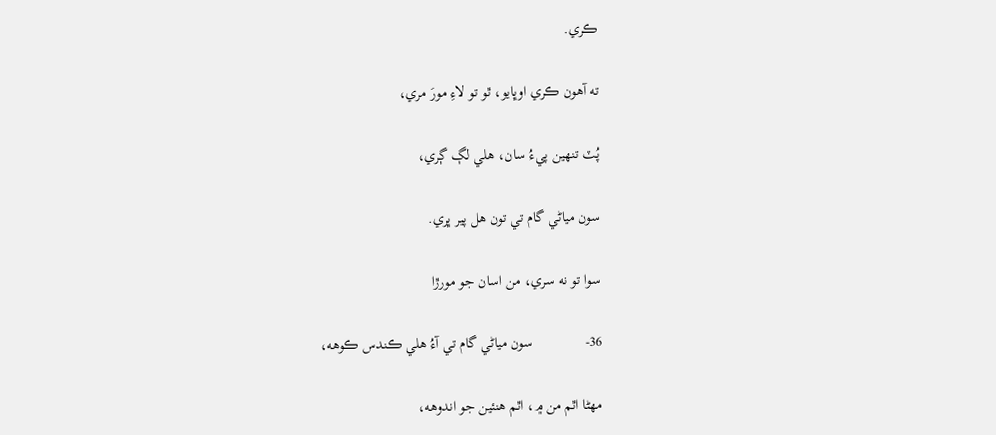ڪري.

ته آهون ڪري اوڀايو، ٿو تو لاءِ مورَ مري،

پُٽ تنهين پيءُ سان، هلي لڳ ڳري،

سون مياڻي گام تي تون هل پير ڀري.

سوا تو نه سري، من اسان جو مورڙا

36-              سون مياڻي گام تي آءُ هلي ڪندس ڪوهه،

مهڻا اٿم من ۾، اٿم هنئين جو اندوهه،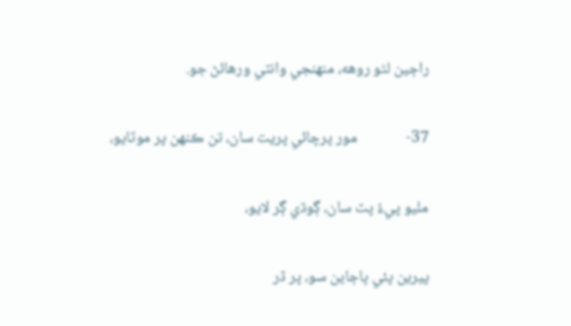راڄين لٿو روهه، منهنجي وانٽي ورهائڻ جو.

37-              مور پرچائي پريت سان، تن ڪنهن پر موٽايو،

مليو پيءُ پٽ سان، ڳوڌي ڳر لايو،

پيرين پئي ڀاڄاين سو، پر ڏر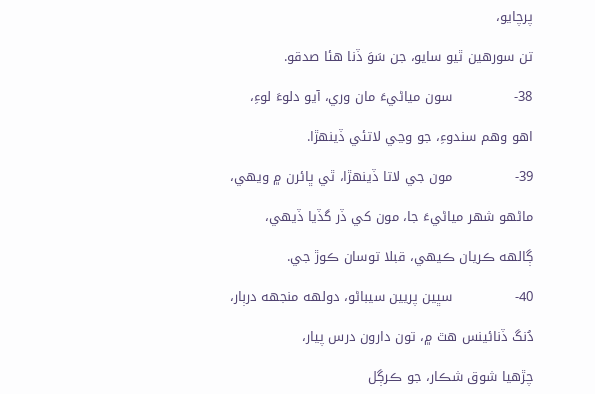پرچايو،

تن سورهين ٿيو سايو، جن سَوَ ڏنا هئا صدقو.

38-              سون مياڻيءَ مان وري، آيو دلوءَ لوءِ،

اهو وهم سندوءِ، جو وڃي لاتئي ڏينهڙا.

39-              مون جي لاتا ڏينهڙا، ٿي ڀائرن ۾ ويهي،

ماڻهو شهر مياڻيءَ جا، مون کي ڏر گڏيا ڏيهي،

ڳالهه ڪريان ڪيهي، قبلا توسان ڪوڙ جي.

40-              سڀين پريين سيباڻو، دولهه منجهه درٻار،

دُنگ ڏنائينس هٿ ۾، تون دارون درس پيار،

چڙهيا شوق شڪار، جو ڪرڳل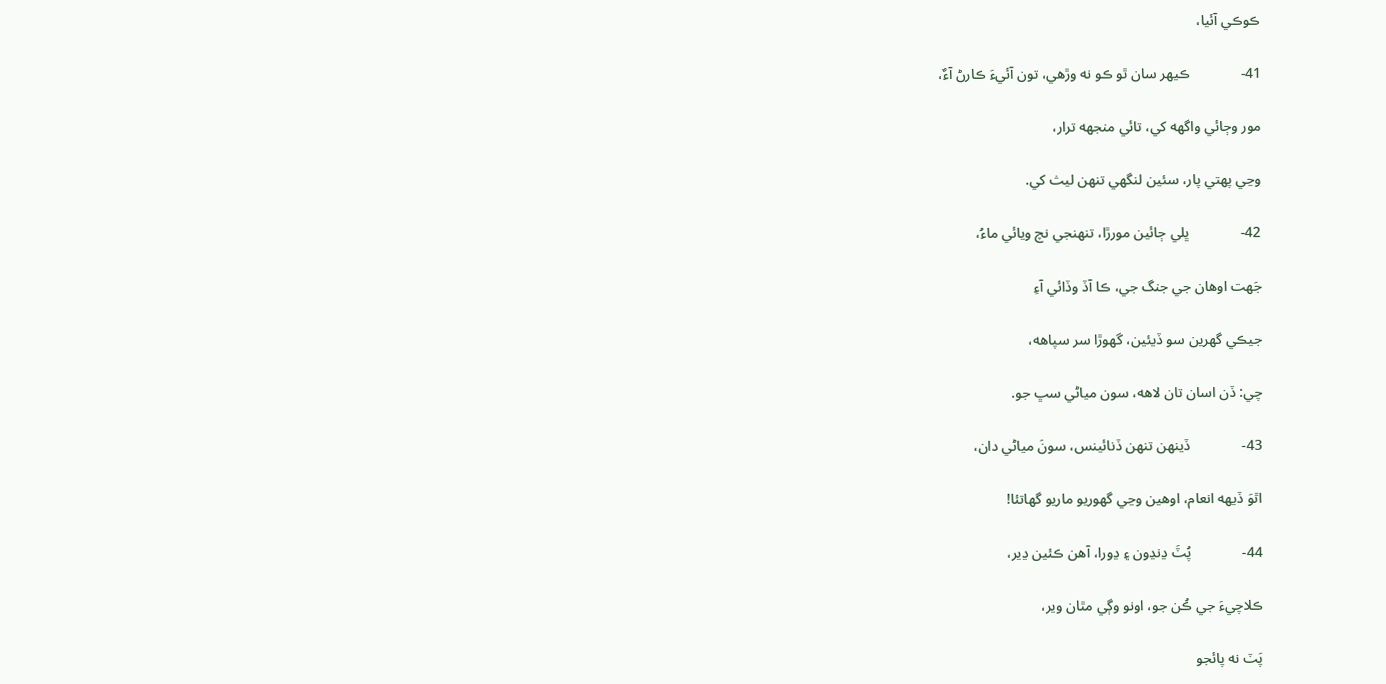ڪوڪي آئيا،

41-              ڪيهر سان ٿو ڪو نه وڙهي، تون آئيءَ ڪارڻ آءٌ،

مور وڄائي واگهه کي، تائي منجهه ترار،

وڃي پهتي پار، سئين لنگهي تنهن ليث کي.

42-              ڀلي ڄائين مورڙا، تنهنجي نچ ويائي ماءُ،

جَهت اوهان جي جنگ جي، ڪا آڏ وڏائي آءِ

جيڪي گهرين سو ڏيئين، گهوڙا سر سپاهه،

چي: ڏن اسان تان لاهه، سون مياڻي سڀ جو.

43-              ڏينهن تنهن ڏنائينس، سونَ مياڻي دان،

اٿوَ ڏيهه انعام، اوهين وڃي گهوريو ماريو گهاتئا!

44-              پُٽَ ڍنڍون ۽ ڍورا، آهن ڪئين ڍير،

ڪلاچيءَ جي ڪُن جو، اونو وڳي مٿان وير،

پَٽ نه پائجو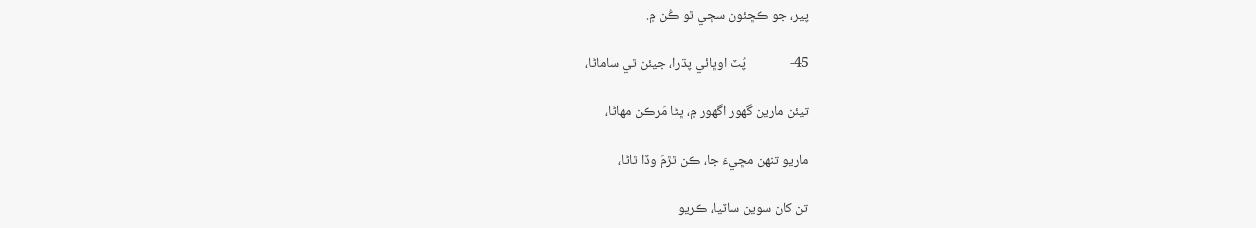پير، جو ڪڇئون سڄي ٿو ڪُن ۾.

45-              پُٽ اوڀائي پڌرا، جيئن ٿي ساماڻا،

تيئن مارين گهور اگهور ۾، ڀڻا مَرڪن مهاڻا،

ماريو تنهن مڇيءَ جا، ڪن ٿڙمَ وڏا ٿاڻا،

تن کان سوين ساٽيا، ڪريو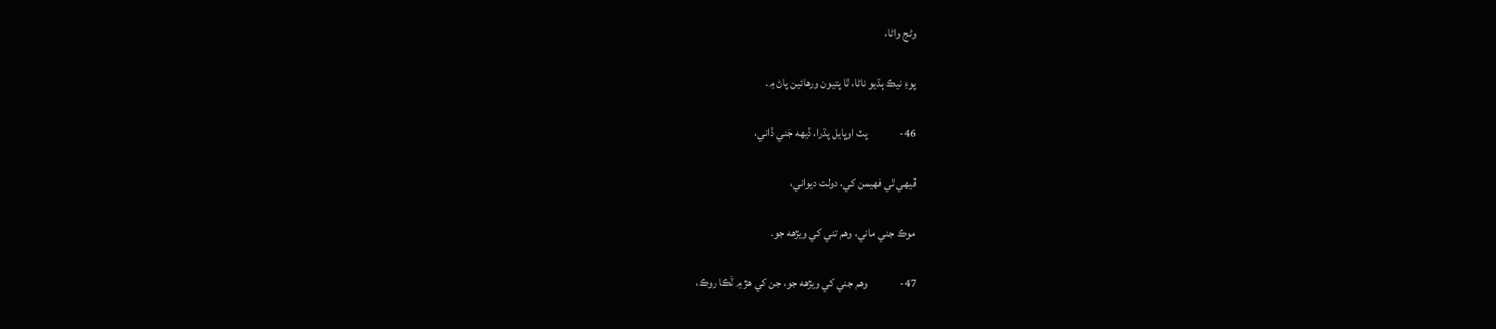وڻج واڻا،

پوءِ نيڪ ٻڌيو ناڻا، ٿا پتيون ورهائين پاڻ ۾.

46-              پٽ اوڀايل پڌرا، ڏيهه جَني ڏاني،

ڦيهي ٿي فهيمن کي، دولت ديواني،

موڪ جني ماني، وهم تني کي ويڙهه جو.

47-              وهم جني کي ويڙهه جو، جن کي هڙ ۾ ٽَڪا روڪ،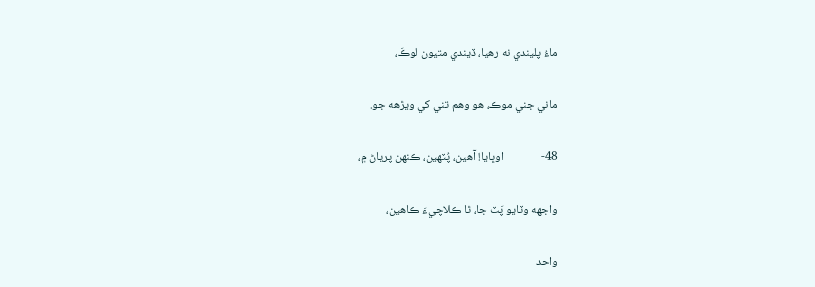ماءُ پليندي نه رهيا، ڏيندي متيون لوڪَ،

ماني جني موڪ، هو وهم تني کي ويڙهه جو.

48-              اوڀايا! آهين، پُٽهين، ڪنهن پرياڻ ۾،

واجهه وٽايو پَٽ جا، ٿا ڪلاچيءَ ڪاهين،

واحد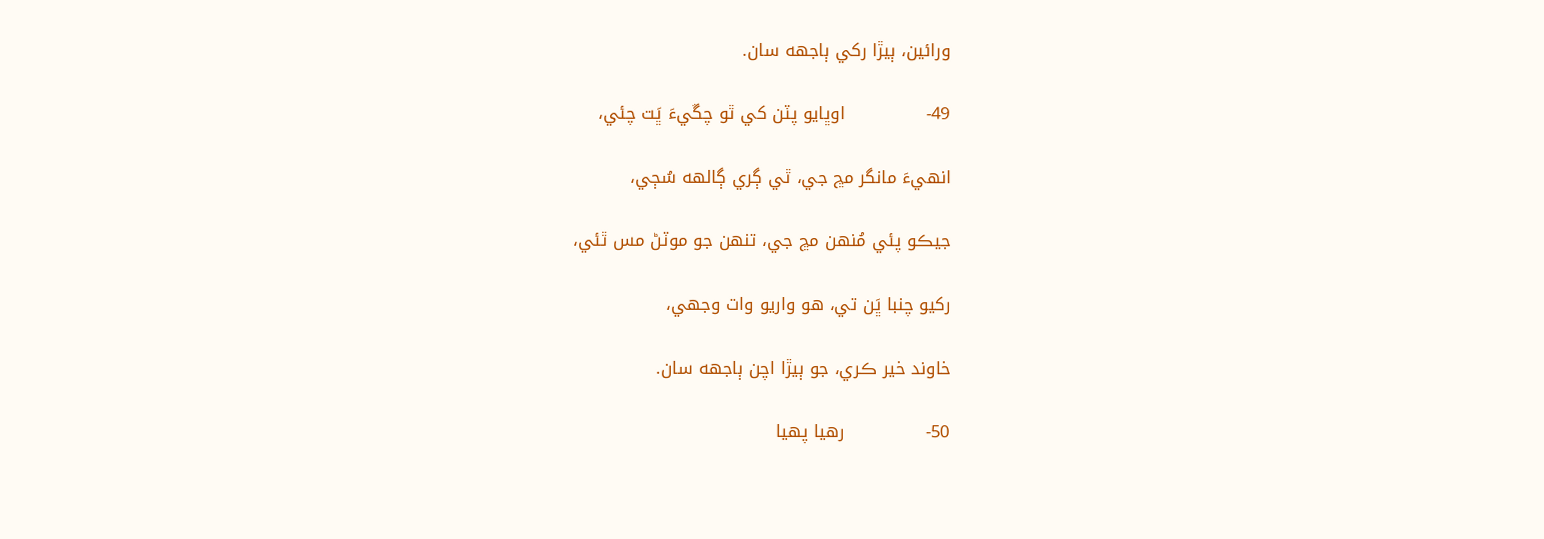ورائين، ٻيڙا رکي ٻاجهه سان.

49-              اوڀايو پٽن کي ٿو چڱيءَ ڀَت چئي،

انهيءَ مانگر مڇ جي، ٿي ڳري ڳالهه سُڄي،

جيڪو پئي مُنهن مڇ جي، تنهن جو موٽڻ مس ٿئي،

رکيو چنبا ڀَن تي، هو واريو وات وجهي،

خاوند خير ڪري، جو ٻيڙا اچن ٻاجهه سان.

50-              رهيا پهيا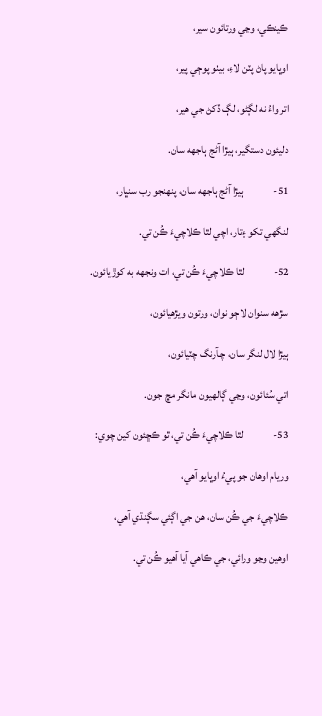ڪينڪي، وڃي ورتائون سير،

اوڀايو پاڻ پٽن لاءِ، بيٺو پوڄي پير،

اتر واءُ نه لڳڻو، لڳ ڏکڻ جي هير،

دليئون دستگير، ٻيڙا آڻج ٻاجهه سان.

51-              ٻيڙا آڻج ٻاجهه سان، پنهنجو رب سنڀار،

لنگهي تکو ۽تار، اچي لٿا ڪلاچيءَ ڪُن تي.

52-              لٿا ڪلاچيءَ ڪُن تي، ات ونجهه به کوڙيائون.

سڙهه سنوان لاڄو نوان، ورتون ويڙهيائون،

ٻيڙا لال لنگر سان، چـآرنگ چٽيائون،

اتي سُئائون، وڃي ڳالهيون مانگر مڇ جون.

53-              لٿا ڪلاچيءَ ڪُن تي، ٿو ڪڇئون کين چوي:

وريام اوهان جو پيءُ اوڀايو آهي،

ڪلاچيءَ جي ڪُن سان، هن جي اڳئي سڳنڌي آهي،

اوهين وڃو ورائي، جي ڪاهي آيا آهيو ڪُن تي.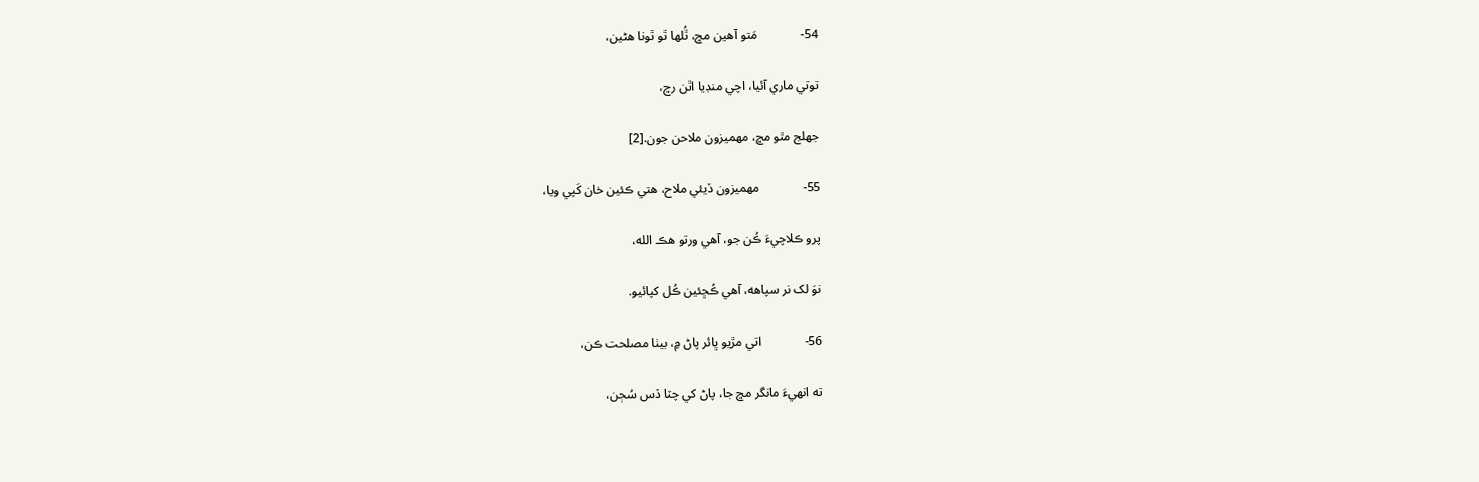54-              مَتو آهين مڇ، ٿُلها ٿو ٿونا هڻين،

توتي ماري آئيا، اچي منڊيا اٿن رڇ،

جهلج مٿو مڇ، مهميزون ملاحن جون.[2]

55-              مهميزون ڏيئي ملاح، هتي ڪئين خان کَپي ويا،

پرو ڪلاچيءَ ڪُن جو، آهي ورتو هڪ الله،

نوَ لک نر سپاهه، آهي ڪُڇئين ڪُل کپائيو.

56-              اتي مڙيو ڀائر پاڻ ۾، بيٺا مصلحت ڪن،

ته انهيءَ مانگر مڇ جا، پاڻ کي چٽا ڏس سُڄن،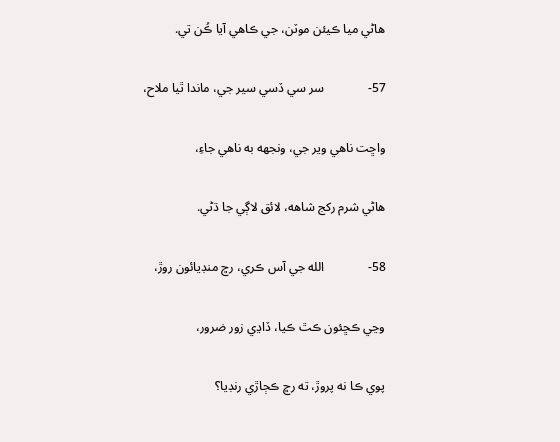هاڻي ميا ڪيئن موٽن، جي ڪاهي آيا ڪُن تي.

57-              سر سي ڏسي سير جي، ماندا ٿيا ملاح،

واڇت ناهي وير جي، ونجهه به ناهي جاءِ،

هاڻي شرم رکج شاهه، لائق لاڳي جا ڌڻي.

58-              الله جي آس ڪري، رڇ منڊيائون روڙ،

وڃي ڪڇئون ڪٿ ڪيا، ڏاڍي زور ضرور،

پوي ڪا نه پروڙ، ته رڇ ڪڄاڙي رنڊيا؟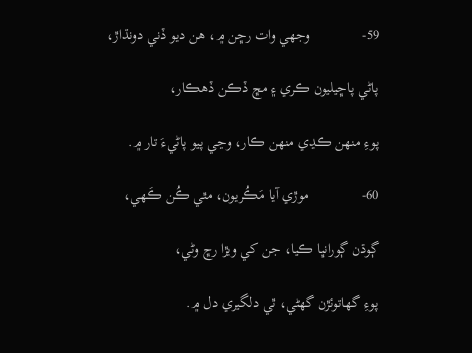59-              وجهي وات رڇن ۾، هن ديو ڏني دونڌاڙ،

پاڻي پاڇيليون ڪري ۽ مڇ ڏڪن ڏهڪار،

پوءِ منهن ڪڍي منهن ڪار، وڃي پيو پاڻيءَ تار ۾.

60-              موڙي آيا مَڪُريون، مٿي ڪُن ڪَهي،

ڳوڌن ڳورانڀا ڪيا، جن کي ويڙا رڇ وڻي،

پوءِ گهاتوئڙن گهڻي، ٿي دلگيري دل ۾.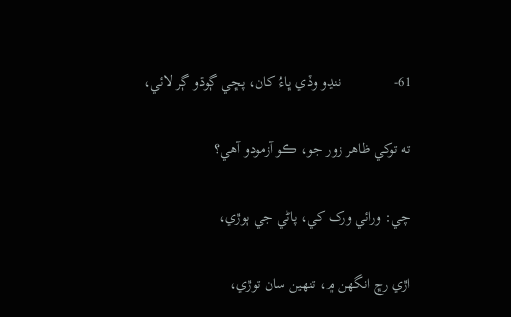61-              ننڍو وڏي ڀاءُ کان، پڇي ڳوڌو ڳر لائي،

ته توکي ظاهر زور جو، ڪو آزمودو آهي؟

چي: ورائي ورک کي، پاڻي جي ٻوڙي،

اڙي رڇ انگهن ۾، تنهين سان توڙي،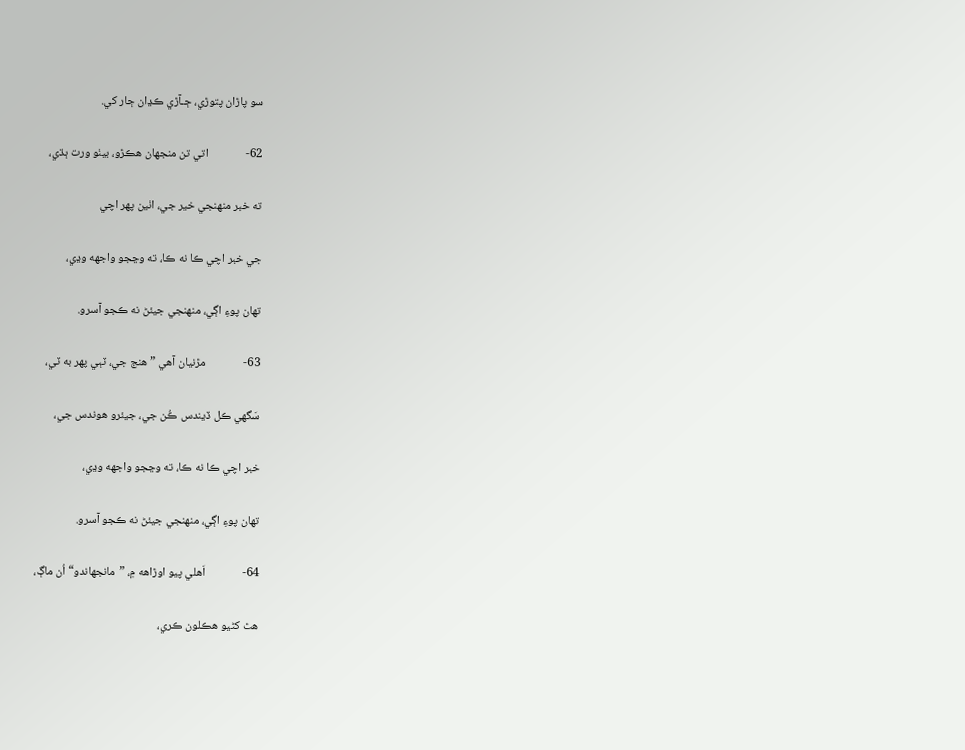سو پاڙان پتوڙي، ڄـآڙي ڪڍان ڄار کي.

62-              اتي تن منجهان هڪڙو، بيٺو ورت ٻڌي،

ته خبر منهنجي خير جي، اٺين پهر اچي

جي خبر اچي ڪا نه ڪا، ته وڃجو واجهه وڍي،

تهان پوءِ اڳي، منهنجي جيئڻ نه ڪجو آسرو.

63-              مڙنيان آهي ”هنج جي، ٽٻي پهر به ٽي،

سَگهي ڪل ڏيندس ڪُن جي، جيئرو هوندس جي،

خبر اچي ڪا نه ڪا، ته وڃجو واجهه وڍي،

تهان پوءِ اڳي، منهنجي جيئڻ نه ڪجو آسرو.

64-              اَهلي پيو اوڙاهه ۾، ”مانجهاندو“ اُن ماڳ،

هٿ کڻيو هڪلون ڪري،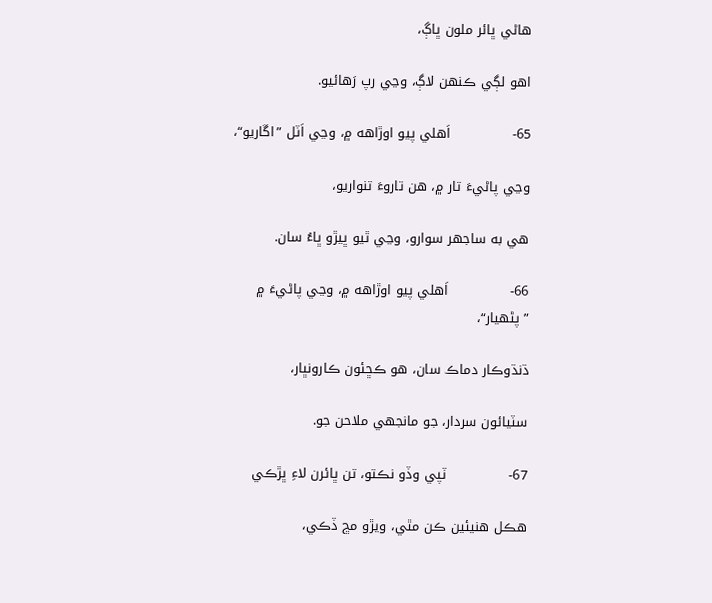هاڻي ڀائر ملون ڀاڳ،

اهو لڳي ڪنهن لاڳ، وڃي رپ رَهائيو.

65-              اَهلي پيو اوڙاهه ۾، وڃي اَٽل ”اڱاريو“،

وڃي پاڻيءَ تار ۾، هن تاروءَ تنواريو،

هي به ساجهر سوارو، وڃي ٿيو ڀيڙو ڀاءُ سان.

66-              اَهلي پيو اوڙاهه ۾، وڃي پاڻيءَ ۾ ”پڻهيار“،

ڌنڌوڪار دماڪ سان، هو ڪڇئون ڪارونڀار،

سٽيائون سردار، جو مانجهي ملاحن جو.

67-              ٽپي وڏو نڪتو، تن ڀائرن لاءِ ڀڙڪي

هڪل هنيئين ڪن مٿي، ويڙو مڇ ڏڪي،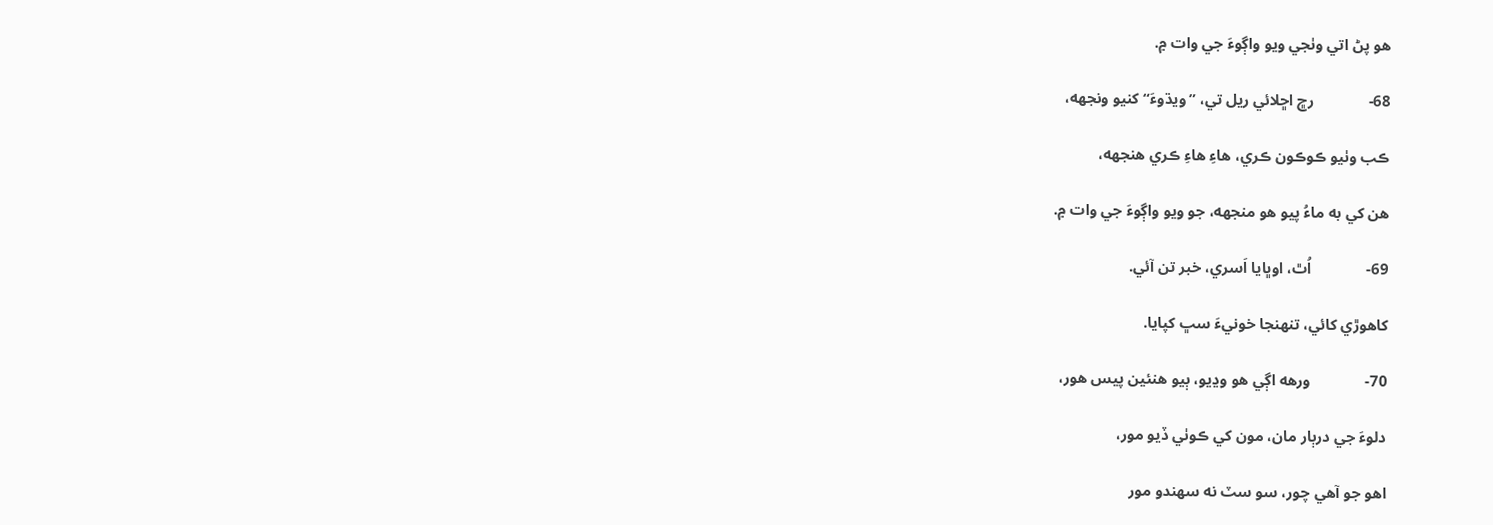هو پڻ اتي وٺجي ويو واڳوءَ جي وات ۾.

68-              رڇ اڇلائي ريل تي، ”ويڌوءَ“ کنيو ونجهه،

ڪب وٺيو ڪوڪون ڪري، هاءِ هاءِ ڪري هنجهه،

هن کي به ماءُ پيو هو منجهه، جو ويو واڳوءَ جي وات ۾.

69-              اُٿ، اوڀايا اَسري، خبر تن آئي.

کاهوڙي کائي، تنهنجا خونيءَ سڀ کپايا.

70-              ورهه اڳي هو وڍيو، ٻيو هنئين پيس هور،

دلوءَ جي درٻار مان، مون کي ڪوٺي ڏيو مور،

اهو جو آهي چور، سو سٽ نه سهندو مور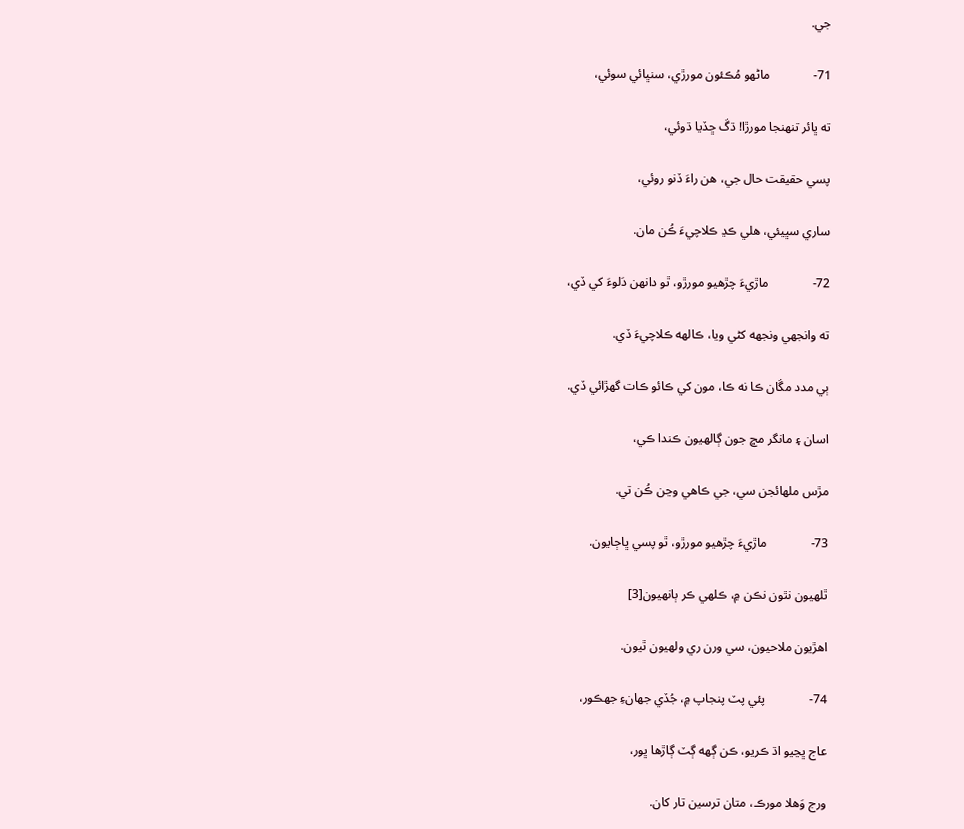جي.

71-              ماڻهو مُڪئون مورڙي، سنڀائي سوئي،

ته ڀائر تنهنجا مورڙا! ڌڱ ڇڏيا ڌوئي،

پسي حقيقت حال جي، هن راءَ ڏنو روئي،

ساري سڀيئي، هلي ڪڍ ڪلاچيءَ ڪُن مان.

72-              ماڙيءَ چڙهيو مورڙو، ٿو دانهن دَلوءَ کي ڏي،

ته وانجهي ونجهه کڻي ويا، ڪالهه ڪلاچيءَ ڏي.

ٻي مدد مڱان ڪا نه ڪا، مون کي ڪائو ڪات گهڙائي ڏي.

اسان ۽ مانگر مڇ جون ڳالهيون ڪندا ڪي،

مڙس ملهائجن سي، جي ڪاهي وڃن ڪُن تي.

73-              ماڙيءَ چڙهيو مورڙو، ٿو پسي ڀاڄايون.

ٿلهيون نٿون نڪن ۾، ڪلهي ڪر ٻانهيون[3]

اهڙيون ملاحيون، سي ورن ري ولهيون ٿيون.

74-              پئي پٽ پنجاپ ۾، جُڏي جهانءِ جهڪور،

عاج ڀڃيو اڌ ڪريو، ڪن ڳهه ڳٽ ڳاڙها ڀور،

ورج وَهلا مورڪ، متان ترسين تار کان.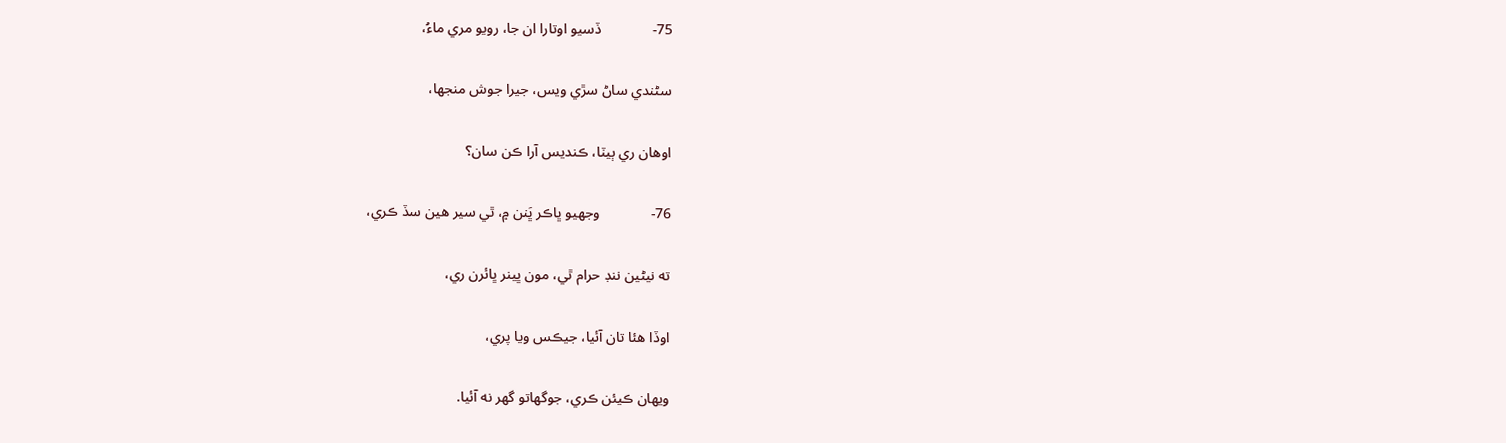75-              ڏسيو اوتارا ان جا، رويو مري ماءُ،

سڻندي ساڻ سڙي ويس، جيرا جوش منجها،

اوهان ري ٻيٽا، ڪنديس آرا ڪن سان؟

76-              وجهيو ڀاڪر ڀَنن ۾، ٿي سير هين سڏ ڪري،

ته نيڻين ننڊ حرام ٿي، مون ڀينر ڀائرن ري،

اوڏا هئا تان آئيا، جيڪس ويا پري،

ويهان ڪيئن ڪري، جوگهاتو گهر نه آئيا.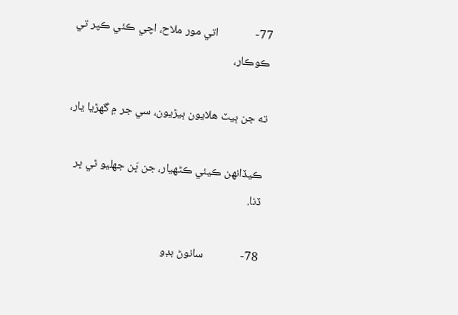77-              اتي مور ملاح، اچي ڪئي ڪپر تي ڪوڪار،

ته جن ٻيٽ هلايون ٻيڙيون، سي جر ۾ گهڙيا يار،

ڪيڏانهن ڪيئي ڪڻهيار، جن ڀَن جهليو ٿي ڀر ڏنا.

78-              سانوڻ بڊو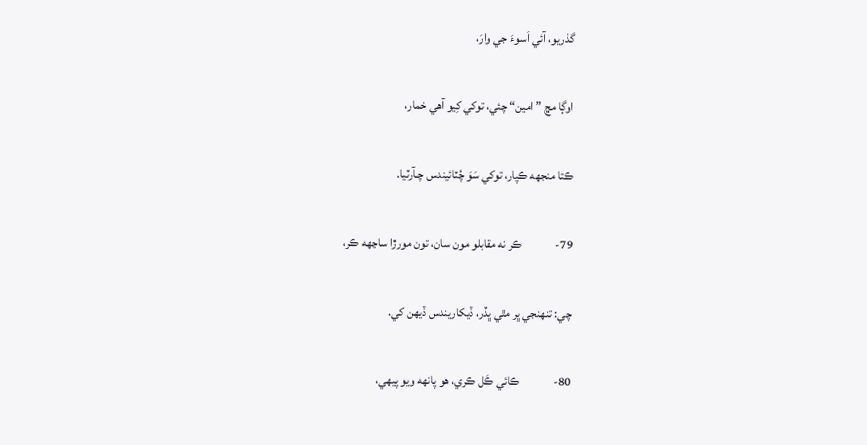گذريو، آئي اَسوءَ جي وارَ،

اوڳا مڇ ”امين“ چئي، توکي کِيو آهي خمار،

ڪتا منجهه ڪپار، توکي سَوَ چُٽائيندس چـآرٽيا.

79-              ڪر نه مقابلو مون سان، تون مورڙا ساڃهه ڪر،

چي: تنهنجي ڀر مٿي ڀڏر، ڏيکاريندس ڏيهن کي.

80-              ڪائي ڪَل ڪري، هو پانهه ويو پيهي،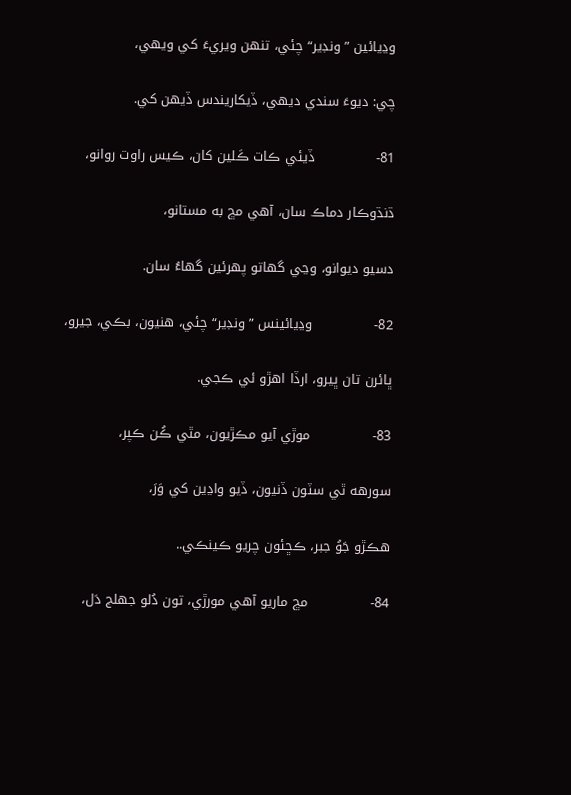وڍيائين ”ونڊير“ چئي، تنهن ويريءَ کي ويهي،

چي: ديوءَ سندي ديهي، ڏيکاريندس ڏيهن کي.

81-              ڏيئي ڪات ڪَلين کان، ڪيس راوت روانو،

ڌنڌوڪار دماڪ سان، آهي مڇ به مستانو،

دسيو ديوانو، وڃي گهاتو پهرئين گهاءُ سان.

82-              وڍيائينس ”ونڊير“ چئي، هنيون، بڪي، جيرو،

ڀائرن تان ڀيرو، ارڏا اهڙو ئي ڪجي.

83-              موڙي آيو مڪڙيون، مٿي ڪُن ڪپر،

سورهه ٿي سٽون ڏنيون، ڏيو واڍين کي وَرَ،

هڪڙو جَوُ جبر، ڪڇئون چريو ڪينڪي..

84-              مڇ ماريو آهي مورڙي، تون دُلو جهلج دَل،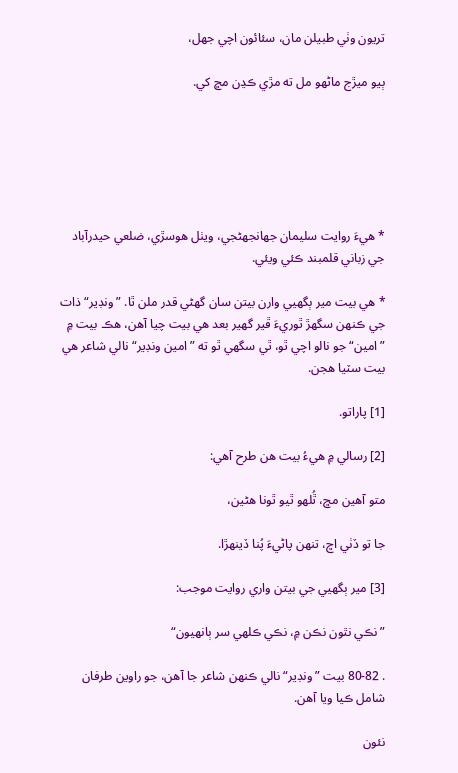تريون وٺي طبيلن مان، سئائون اچي جهل،

ٻيو ميڙج ماڻهو مل ته مڙي ڪڍن مڇ کي.






* هيءَ روايت سليمان جهانجهڻجي، ويٺل هوسڙي، ضلعي حيدرآباد جي زباني قلمبند ڪئي ويئي.

* هي بيت مير ٻگهيي وارن بيتن سان گهڻي قدر ملن ٿا. ”ونڊير“ ذات جي ڪنهن سگهڙ ٿوريءَ ڦير گهير بعد هي بيت چيا آهن، هڪ بيت ۾ ”امين“ جو نالو اچي ٿو، ٿي سگهي ٿو ته ”امين ونڊير“ نالي شاعر هي بيت سٽيا هجن.

[1] پاراتو.

[2] رسالي ۾ هيءُ بيت هن طرح آهي:

متو آهين مڇ، ٿُلهو ٿيو ٿونا هڻين،

جا تو ڏٺي اڇ، تنهن پاڻيءَ پُنا ڏينهڙا.

[3] مير ٻگهيي جي بيتن واري روايت موجب:

”نڪي نٿون نڪن ۾، نڪي ڪلهي سر ٻانهيون“

. 80-82 بيت ”ونڊير“ نالي ڪنهن شاعر جا آهن، جو راوين طرفان شامل ڪيا ويا آهن.

نئون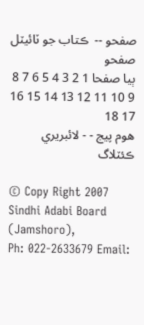صفحو --  ڪتاب جو ٽائيٽل صفحو
ٻيا صفحا 1 2 3 4 5 6 7 8   9 10 11 12 13 14 15 16 17 18
هوم پيج - - لائبريري ڪئٽلاگ

© Copy Right 2007
Sindhi Adabi Board (Jamshoro),
Ph: 022-2633679 Email: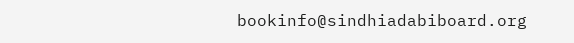bookinfo@sindhiadabiboard.org